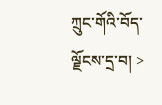ཀྲུང་གོའི་བོད་ལྗོངས་དྲ་བ། >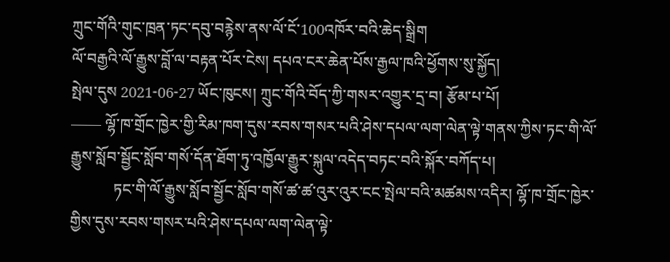ཀྲུང་གོའི་གུང་ཁྲན་ཏང་དབུ་བརྙེས་ནས་ལོ་ངོ་100འཁོར་བའི་ཆེད་སྒྲིག
ལོ་བརྒྱའི་ལོ་རྒྱུས་བློ་ལ་བརྟན་པོར་ངེས། དཔའ་ངར་ཆེན་པོས་རྒྱལ་ཁའི་ཕྱོགས་སུ་སྐྱོད།
སྤེལ་དུས 2021-06-27 ཡོང་ཁུངས། ཀྲུང་གོའི་བོད་ཀྱི་གསར་འགྱུར་དྲ་བ། རྩོམ་པ་པོ།
—— ལྷོ་ཁ་གྲོང་ཁྱེར་གྱི་རིམ་ཁག་དུས་རབས་གསར་པའི་ཤེས་དཔལ་ལག་ལེན་ལྟེ་གནས་ཀྱིས་ཏང་གི་ལོ་རྒྱུས་སློབ་སྦྱོང་སློབ་གསོ་དོན་ཐོག་ཏུ་འཁྱོལ་རྒྱུར་སྐུལ་འདེད་བཏང་བའི་སྐོར་བཀོད་པ།
           ཏང་གི་ལོ་རྒྱུས་སློབ་སྦྱོང་སློབ་གསོ་ཚ་ཚ་འུར་འུར་ངང་སྤེལ་བའི་མཚམས་འདིར། ལྷོ་ཁ་གྲོང་ཁྱེར་གྱིས་དུས་རབས་གསར་པའི་ཤེས་དཔལ་ལག་ལེན་ལྟེ་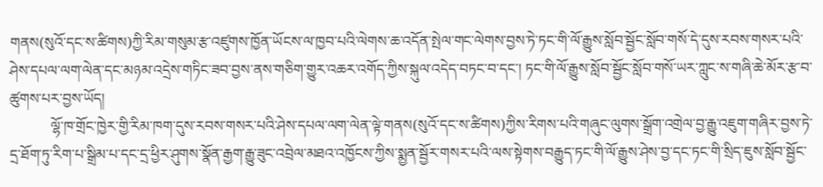གནས(སུའོ་དང་ས་ཚིགས)ཀྱི་རིམ་གསུམ་རྩ་འཛུགས་ཁྱོན་ཡོངས་ལ་ཁྱབ་པའི་ལེགས་ཆ་འདོན་སྤེལ་གང་ལེགས་བྱས་ཏེ་ཏང་གི་ལོ་རྒྱུས་སློབ་སྦྱོང་སློབ་གསོ་དེ་དུས་རབས་གསར་པའི་ཤེས་དཔལ་ལག་ལེན་དང་མཉམ་འདྲེས་གཏིང་ཟབ་བྱས་ནས་གཅིག་གྱུར་འཆར་འགོད་ཀྱིས་སྐུལ་འདེད་བཏང་བ་དང་། ཏང་གི་ལོ་རྒྱུས་སློབ་སྦྱོང་སློབ་གསོ་ཡར་ཀླུང་ས་གཞི་ཆེ་མོར་རྩ་བ་ཚུགས་པར་བྱས་ཡོད།
           ལྷོ་ཁ་གྲོང་ཁྱེར་གྱི་རིམ་ཁག་དུས་རབས་གསར་པའི་ཤེས་དཔལ་ལག་ལེན་ལྟེ་གནས(སུའོ་དང་ས་ཚིགས)ཀྱིས་རིགས་པའི་གཞུང་ལུགས་སྒྲོག་འགྲེལ་བྱ་རྒྱུ་འཇུག་གཞིར་བྱས་ཏེ་དྲ་ཐོག་ཏུ་རིག་པ་སྒྲིམ་པ་དང་དྲ་ཕྱིར་ཤུགས་སྣོན་རྒྱག་རྒྱུ་ཟུང་འབྲེལ་མཐའ་འཁྱོངས་ཀྱིས་སྨྱན་སྦྱོར་གསར་པའི་ལས་སྟེགས་བརྒྱུད་ཏང་གི་ལོ་རྒྱུས་ཤེས་བྱ་དང་ཏང་གི་སྲིད་ཇུས་སློབ་སྦྱོང་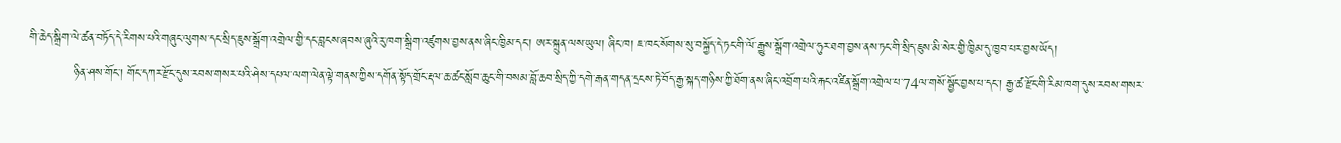གི་ཆེད་སྒྲིག་ལེ་ཚན་བཏོད་དེ་རིགས་པའི་གཞུང་ལུགས་དང་སྲིད་ཇུས་སྒྲོག་འགྲེལ་གྱི་དང་བླངས་ཞབས་ཞུའི་རུ་ཁག་སྒྲིག་འཛུགས་བྱས་ནས་ཞིང་ཁྱིམ་དང་། ཨར་སྐྲུན་ལས་ཡུལ། ཞིང་ཁ། ཇ་ཁང་སོགས་སུ་བསྐྱོད་དེ་ཏང་གི་ལོ་རྒྱུས་སྒྲོག་འགྲེལ་ཧུར་ཐག་བྱས་ནས་ཏང་གི་སྲིད་ཇུས་མི་སེར་གྱི་ཁྱིམ་དུ་ཁྱབ་པར་བྱས་ཡོད།
           ཉིན་ཤས་གོང་། གོང་དཀར་རྫོང་དུས་རབས་གསར་པའི་ཤེས་དཔལ་ལག་ལེན་ལྟེ་གནས་ཀྱིས་དགོན་སྟོད་གྲོང་རྡལ་ཆ་ཚང་སློབ་ཆུང་གི་བསམ་བློ་ཆབ་སྲིད་ཀྱི་དགེ་རྒན་གདན་དྲངས་ཏེ་བོད་རྒྱ་སྐད་གཉིས་ཀྱི་ཐོག་ནས་ཞིང་འབྲོག་པའི་རྐང་འཛིན་སྒྲོག་འགྲེལ་པ་74ལ་གསོ་སྦྱོང་བྱས་པ་དང་། རྒྱ་ཚ་རྫོང་གི་རིམ་ཁག་དུས་རབས་གསར་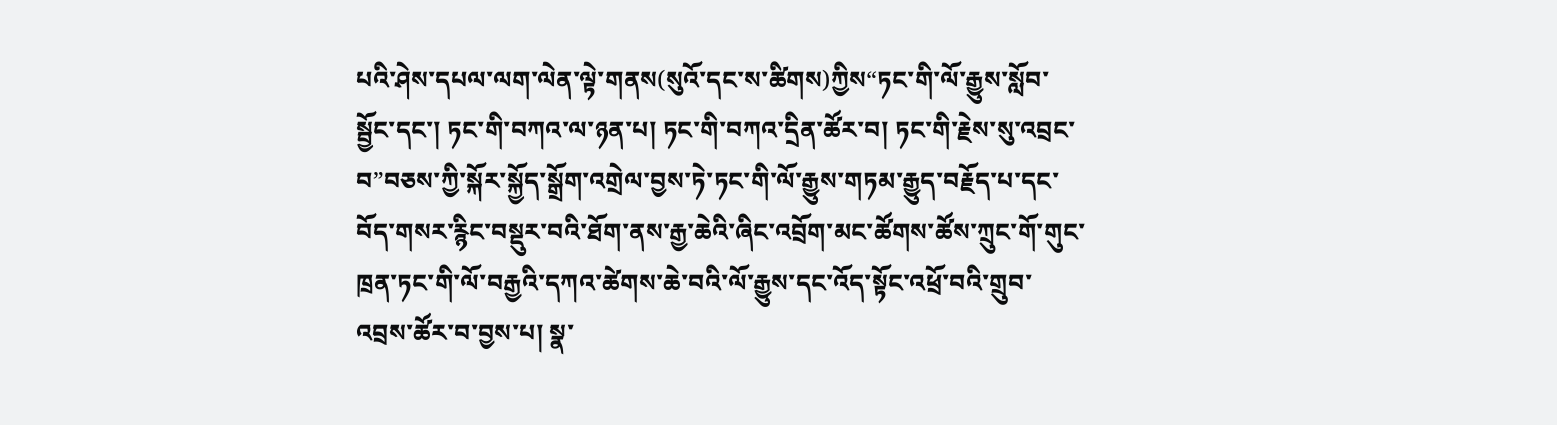པའི་ཤེས་དཔལ་ལག་ལེན་ལྟེ་གནས(སུའོ་དང་ས་ཚིགས)ཀྱིས“ཏང་གི་ལོ་རྒྱུས་སློབ་སྦྱོང་དང་། ཏང་གི་བཀའ་ལ་ཉན་པ། ཏང་གི་བཀའ་དྲིན་ཚོར་བ། ཏང་གི་རྗེས་སུ་འབྲང་བ”བཅས་ཀྱི་སྐོར་སྐྱོད་སྒྲོག་འགྲེལ་བྱས་ཏེ་ཏང་གི་ལོ་རྒྱུས་གཏམ་རྒྱུད་བརྗོད་པ་དང་བོད་གསར་རྙིང་བསྡུར་བའི་ཐོག་ནས་རྒྱ་ཆེའི་ཞིང་འབྲོག་མང་ཚོགས་ཚོས་ཀྲུང་གོ་གུང་ཁྲན་ཏང་གི་ལོ་བརྒྱའི་དཀའ་ཚེགས་ཆེ་བའི་ལོ་རྒྱུས་དང་འོད་སྟོང་འཕྲོ་བའི་གྲུབ་འབྲས་ཚོར་བ་བྱས་པ། སྣ་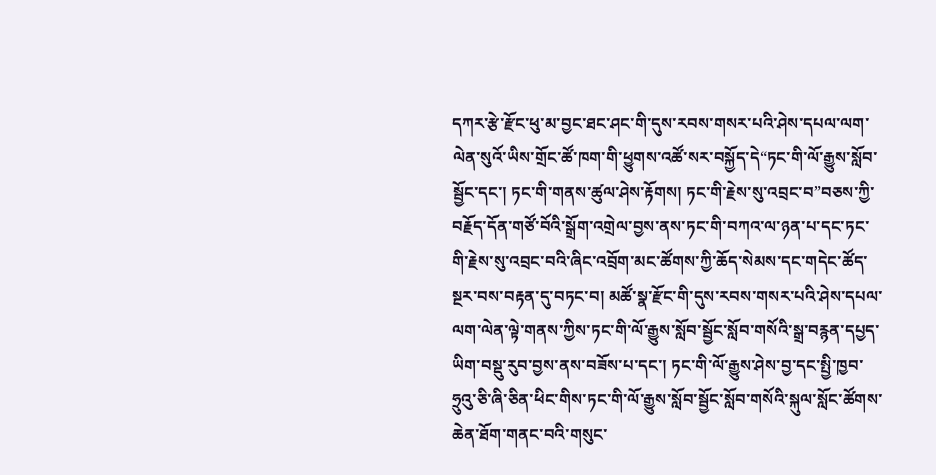དཀར་རྩེ་རྫོང་ཕུ་མ་བྱང་ཐང་ཤང་གི་དུས་རབས་གསར་པའི་ཤེས་དཔལ་ལག་ལེན་སུའོ་ཡིས་གྲོང་ཚོ་ཁག་གི་ཕྱུགས་འཚོ་སར་བསྐྱོད་དེ“ཏང་གི་ལོ་རྒྱུས་སློབ་སྦྱོང་དང་། ཏང་གི་གནས་ཚུལ་ཤེས་རྟོགས། ཏང་གི་རྗེས་སུ་འབྲང་བ”བཅས་ཀྱི་བརྗོད་དོན་གཙོ་བོའི་སྒྲོག་འགྲེལ་བྱས་ནས་ཏང་གི་བཀའ་ལ་ཉན་པ་དང་ཏང་གི་རྗེས་སུ་འབྲང་བའི་ཞིང་འབྲོག་མང་ཚོགས་ཀྱི་ཆོད་སེམས་དང་གདེང་ཚོད་སྔར་བས་བརྟན་དུ་བཏང་བ། མཚོ་སྣ་རྫོང་གི་དུས་རབས་གསར་པའི་ཤེས་དཔལ་ལག་ལེན་ལྟེ་གནས་ཀྱིས་ཏང་གི་ལོ་རྒྱུས་སློབ་སྦྱོང་སློབ་གསོའི་སྒྲ་བརྙན་དཔྱད་ཡིག་བསྡུ་རུབ་བྱས་ནས་བཟོས་པ་དང་། ཏང་གི་ལོ་རྒྱུས་ཤེས་བྱ་དང་སྤྱི་ཁྱབ་ཧྲུའུ་ཅི་ཞི་ཅིན་ཕིང་གིས་ཏང་གི་ལོ་རྒྱུས་སློབ་སྦྱོང་སློབ་གསོའི་སྐུལ་སློང་ཚོགས་ཆེན་ཐོག་གནང་བའི་གསུང་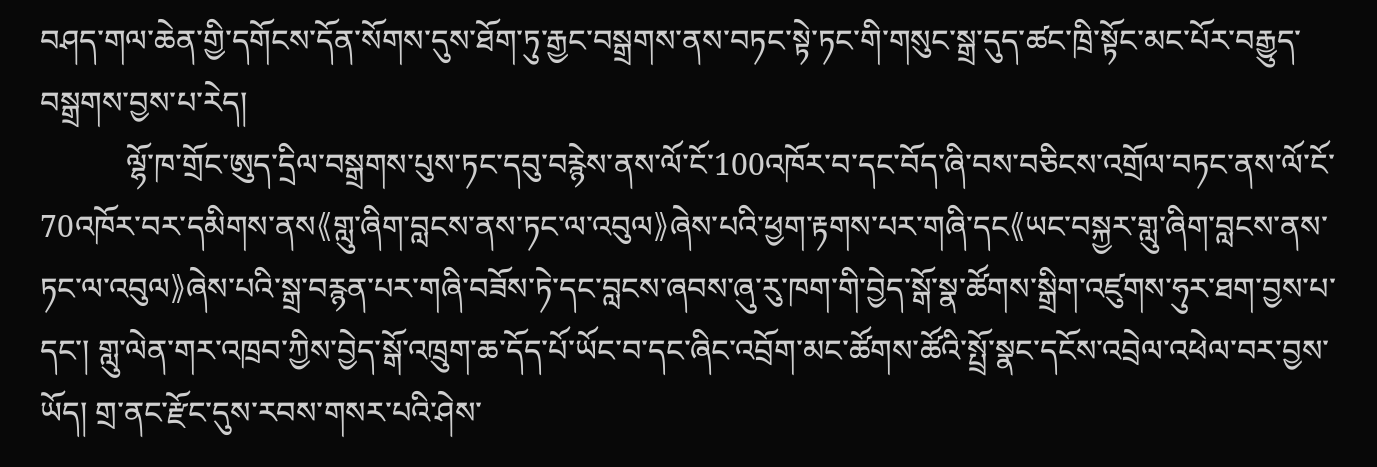བཤད་གལ་ཆེན་གྱི་དགོངས་དོན་སོགས་དུས་ཐོག་ཏུ་རྒྱང་བསྒྲགས་ནས་བཏང་སྟེ་ཏང་གི་གསུང་སྒྲ་དུད་ཚང་ཁྲི་སྟོང་མང་པོར་བརྒྱུད་བསྒྲགས་བྱས་པ་རེད།
           ལྷོ་ཁ་གྲོང་ཨུད་དྲིལ་བསྒྲགས་པུས་ཏང་དབུ་བརྙེས་ནས་ལོ་ངོ་100འཁོར་བ་དང་བོད་ཞི་བས་བཅིངས་འགྲོལ་བཏང་ནས་ལོ་ངོ་70འཁོར་བར་དམིགས་ནས《གླུ་ཞིག་བླངས་ནས་ཏང་ལ་འབུལ》ཞེས་པའི་ཕྱག་རྟགས་པར་གཞི་དང《ཡང་བསྐྱར་གླུ་ཞིག་བླངས་ནས་ཏང་ལ་འབུལ》ཞེས་པའི་སྒྲ་བརྙན་པར་གཞི་བཟོས་ཏེ་དང་བླངས་ཞབས་ཞུ་རུ་ཁག་གི་བྱེད་སྒོ་སྣ་ཚོགས་སྒྲིག་འཛུགས་ཧུར་ཐག་བྱས་པ་དང་། གླུ་ལེན་གར་འཁྲབ་ཀྱིས་བྱེད་སྒོ་འཁྲུག་ཆ་དོད་པོ་ཡོང་བ་དང་ཞིང་འབྲོག་མང་ཚོགས་ཚོའི་སྤྲོ་སྣང་དངོས་འབྲེལ་འཕེལ་བར་བྱས་ཡོད། གྲ་ནང་རྫོང་དུས་རབས་གསར་པའི་ཤེས་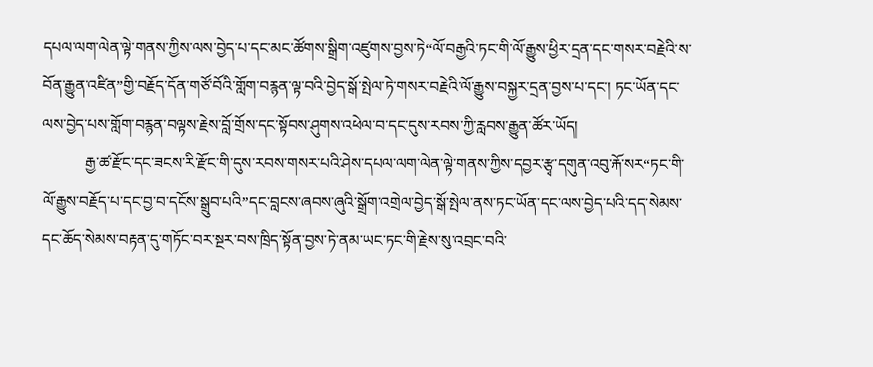དཔལ་ལག་ལེན་ལྟེ་གནས་ཀྱིས་ལས་བྱེད་པ་དང་མང་ཚོགས་སྒྲིག་འཛུགས་བྱས་ཏེ“ལོ་བརྒྱའི་ཏང་གི་ལོ་རྒྱུས་ཕྱིར་དྲན་དང་གསར་བརྗེའི་ས་བོན་རྒྱུན་འཛིན”གྱི་བརྗོད་དོན་གཙོ་བོའི་གློག་བརྙན་ལྟ་བའི་བྱེད་སྒོ་སྤེལ་ཏེ་གསར་བརྗེའི་ལོ་རྒྱུས་བསྐྱར་དྲན་བྱས་པ་དང་། ཏང་ཡོན་དང་ལས་བྱེད་པས་གློག་བརྙན་བལྟས་རྗེས་བློ་གྲོས་དང་སྟོབས་ཤུགས་འཕེལ་བ་དང་དུས་རབས་ཀྱི་རླབས་རྒྱུན་ཚོར་ཡོད།
           རྒྱ་ཚ་རྫོང་དང་ཟངས་རི་རྫོང་གི་དུས་རབས་གསར་པའི་ཤེས་དཔལ་ལག་ལེན་ལྟེ་གནས་ཀྱིས་དབྱར་རྩྭ་དགུན་འབུ་རྐོ་སར“ཏང་གི་ལོ་རྒྱུས་བརྗོད་པ་དང་བྱ་བ་དངོས་སྒྲུབ་པའི”དང་བླངས་ཞབས་ཞུའི་སྒྲོག་འགྲེལ་བྱེད་སྒོ་སྤེལ་ནས་ཏང་ཡོན་དང་ལས་བྱེད་པའི་དད་སེམས་དང་ཆོད་སེམས་བརྟན་དུ་གཏོང་བར་སྔར་བས་ཁྲིད་སྟོན་བྱས་ཏེ་ནམ་ཡང་ཏང་གི་རྗེས་སུ་འབྲང་བའི་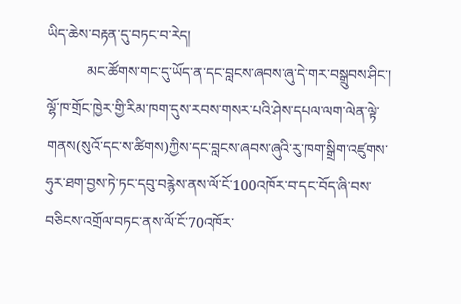ཡིད་ཆེས་བརྟན་དུ་བཏང་བ་རེད།
           མང་ཚོགས་གང་དུ་ཡོད་ན་དང་བླངས་ཞབས་ཞུ་དེ་གར་བསྒྲུབས་ཤིང་། ལྷོ་ཁ་གྲོང་ཁྱེར་གྱི་རིམ་ཁག་དུས་རབས་གསར་པའི་ཤེས་དཔལ་ལག་ལེན་ལྟེ་གནས(སུའོ་དང་ས་ཚིགས)ཀྱིས་དང་བླངས་ཞབས་ཞུའི་རུ་ཁག་སྒྲིག་འཛུགས་ཧུར་ཐག་བྱས་ཏེ་ཏང་དབུ་བརྙེས་ནས་ལོ་ངོ་100འཁོར་བ་དང་བོད་ཞི་བས་བཅིངས་འགྲོལ་བཏང་ནས་ལོ་ངོ་70འཁོར་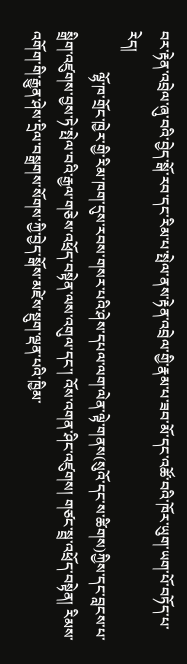བར་རྟེན་འབྲེལ་ཞུ་བའི་བྱེད་སྒོ་རབ་དང་རིམ་པ་སྤེལ་ནས་རྟེན་འབྲེལ་གྱི་རྣམ་པ་ཟབ་མོ་དང་འཚོ་བའི་ཁོར་ཡུག་ཡག་པོ་བཏོད་པ་རེད།
           ལྷོ་ཁ་གྲོང་ཁྱེར་གྱི་རིམ་ཁག་དུས་རབས་གསར་པའི་ཤེས་དཔལ་ལག་ལེན་ལྟེ་གནས(སུའོ་དང་ས་ཚིགས)ཀྱིས་དང་བླངས་པ་སྒྲིག་འཛུགས་བྱས་ཏེ་སྤེལ་བའི་རྒྱལ་གཅེས་འཕྲོད་བསྟེན་ལས་འགུལ་དང་། འོས་འགན་ཤིང་འཛུགས། གཙང་སྦྲ་འཕྲོད་བསྟེན། རིམས་འགོག་གི་རྒྱུན་ཤེས་དྲིལ་བསྒྲགས་སོགས་ཀྱི་བྱེད་སྒོས་མཛེས་སྡུག་ལྡན་པའི་ཁྱིམ་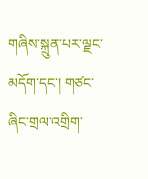གཞིས་སྐྲུན་པར་ལྗང་མདོག་དང་། གཙང་ཞིང་གྲལ་འགྲིག་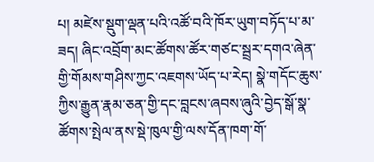པ། མཛེས་སྡུག་ལྡན་པའི་འཚོ་བའི་ཁོར་ཡུག་བཏོད་པ་མ་ཟད། ཞིང་འབྲོག་མང་ཚོགས་ཚོར་གཙང་སྦྲར་དགའ་ཞེན་གྱི་གོམས་གཤིས་ཀྱང་འཇགས་ཡོད་པ་རེད། སྣེ་གདོང་ཆུས་ཀྱིས་རྒྱུན་རྣམ་ཅན་གྱི་དང་བླངས་ཞབས་ཞུའི་བྱེད་སྒོ་སྣ་ཚོགས་སྤེལ་ནས་སྡེ་ཁུལ་གྱི་ལས་དོན་ཁག་གོ་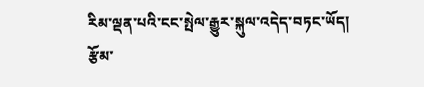རིམ་ལྡན་པའི་ངང་སྤེལ་རྒྱུར་སྐུལ་འདེད་བཏང་ཡོད།
རྩོམ་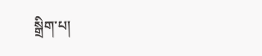སྒྲིག་པ།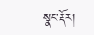སྣང་རྡོར།